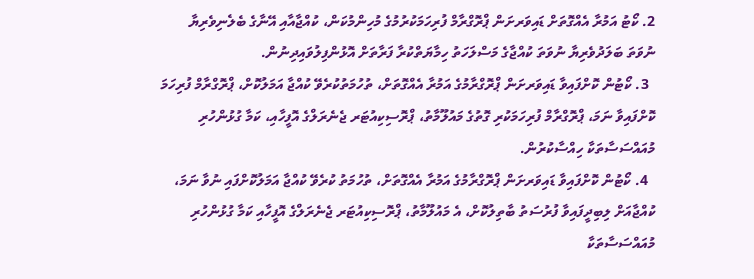2. ކޯޓު އަމުރާ އެއްގޮތަށް ޑައިވަރށަން ޕްރޮގްރާމް ފުރިހަމަކުރުމުގެ މުހިންމުކަން، ކުއްޖާއާއި އޭނާގެ ބެލެނިވެރިޔާ ނުވަތަ ބަލަދުވެރިޔާ ނުވަތަ ކުއްޖާގެ މަސްލަހަތު ހިމާޔަތްކުރާ ފަރާތަށް އޮޅުންފިލުވައިދިނުން.
  3. ކޯޓުން ކޮށްފައިވާ ޑައިވަރށަން ޕްރޮގްރާމުގެ އަމުރާ އެއްގޮތަށް، ތުހުމަތުކުރެވޭ ކުއްޖާ އަމަލުކޮށް، ޕްރޮގްރާމް ފުރިހަމަ ކޮށްފައިވާ ނަމަ، ޕްރޮގްރާމް ފުރިހަމަކުރި ގޮތުގެ މައުލޫމާތު، ޕްރޮސިކިއުޓަރ ޖެނެރަލްގެ އޮފީހާއި، ކަމާ ގުޅުންހުރި މުއައްސަސާތަކާ ހިއްސާކުރުން.
  4. ކޯޓުން ކޮށްފައިވާ ޑައިވަރށަން ޕްރޮގްރާމުގެ އަމުރާ އެއްގޮތަށް، ތުހުމަތު ކުރެވޭ ކުއްޖާ އަމަލުކޮށްފައި ނުވާ ނަމަ، ކުއްޖާއަށް ލިބިދީފައިވާ ފުރުސަތު ބާތިލުކޮށް، އެ މައުލޫމާތު، ޕްރޮސިކިއުޓަރ ޖެނެރަލްގެ އޮފީހާއި ކަމާ ގުޅުންހުރި މުއައްސަސާތަކާ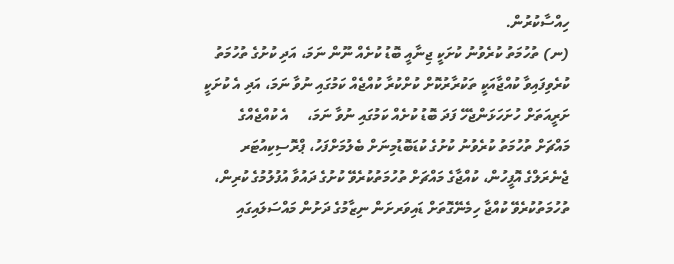ހިއްސާކުރުން.
(ނ) ތުހުމަތު ކުރެވުނު ކުށަކީ ޖިނާއީ ބޮޑު ކުށެއް ނޫން ނަމަ، އަދި ކުށުގެ ތުހުމަތު ކުރެވިފައިވާ ކުއްޖާއަކީ ތަކުރާރުކޮށް ކުށްކުރާ ކުއްޖެއް ކަމުގައި ނުވާ ނަމަ، އަދި އެ ކުށަކީ ށަރީއަތަށް ހުށަހަޅަންޖެހޭ ފަދަ ބޮޑު ކުށެއް ކަމުގައި ނުވާ ނަމަ،     އެ ކުއްޖެއްގެ މައްޗަށް ތުހުމަތު ކުރެވުނު ކުށުގެ ކުޑަބޮޑުމިނަށް ބެލުމަށްފަހު، ޕްރޮސިކިއުޓަރ ޖެނެރަލްގެ އޮފީހުން، ކުއްޖާގެ މައްޗަށް ތުހުމަތުކުރެވޭ ކުށުގެ ދައުވާ އުފުލުމުގެ ކުރިން، ތުހުމަތުކުރެވޭ ކުއްޖާ ހިމެނޭގޮތަށް ޑައިވަރށަން ނިޒާމުގެ ދަށުން މައްސަލައިގައި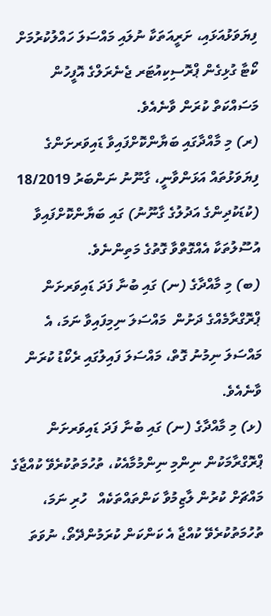ފިޔަވަޅުއަޅައި، ށަރީއަތަކާ ނުލައި މައްސަލަ ހައްލުކުރުމަށް ކޯޓާ ގުޅިގެން ޕްރޮސިކިއުޓަރ ޖެނެރަލްގެ އޮފީހުން މަސައްކަތް ކުރަން ވާނެއެވެ.
(ރ) މި މާއްދާގައި ބަޔާންކޮށްފައިވާ ޑައިވަރށަންގެ ފިޔަވަޅުތައް އަޅަންވާނީ، ގާނޫނު ނަންބަރު 18/2019 (ކުޑަކުދިންގެ އަދުލުގެ ގާނޫނު) ގައި ބަޔާންކޮށްފައިވާ އުސޫލުތަކާ އެއްގޮތްވާ ގޮތުގެ މަތިންނެވެ.
(ބ) މި މާއްދާގެ (ނ) ގައި ބުނާ ފަދަ ޑައިވަރށަން ޕްރޮގްރާމެއްގެ ދަށުން  މައްސަލަ ނިމިފައިވާ ނަމަ، އެ މައްސަލަ ނިމުނު ގޮތް، މައްސަލަ ފައިލުގައި ރެކޯޑު ކުރަން ވާނެއެވެ.
(ޅ) މި މާއްދާގެ (ނ) ގައި ބުނާ ފަދަ ޑައިވަރށަން ޕްރޮގްރާމަކުން ނިންމި ނިންމުމާއެކު، ތުހުމަތުކުރެވޭ ކުއްޖާގެ މައްޗަށް ކުރުން ލާޒިމުވާ ކަންތައްތަކެއް   ހުރި ނަމަ، ތުހުމަތުކުރެވޭ ކުއްޖާ އެ ކަންކަން ކުރަމުންދޭތޯ، ނުވަތަ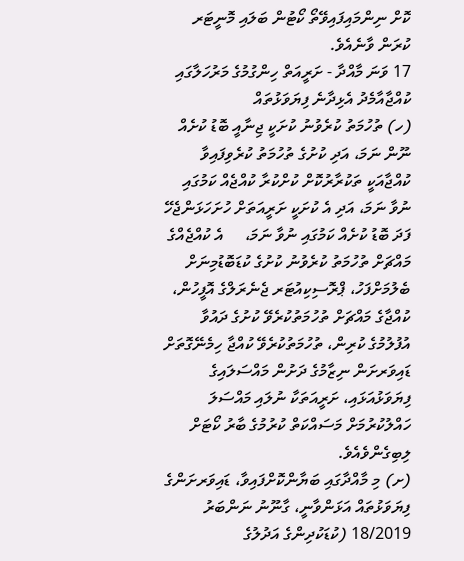ކޮށް ނިންމައިފައިވޭތޯ ކޯޓުން ބަލައި މޮނީޓަރ ކުރަން ވާނެއެވެ.
17 ވަނަ މާއްދާ - ށަރީއަތް ހިންގުމުގެ މަރުހަލާގައި ކުއްޖާއާމެދު އެޅިދާނެ ފިޔަވަޅުތައް
(ހ) ތުހުމަތު ކުރެވުނު ކުށަކީ ޖިނާއީ ބޮޑު ކުށެއް ނޫން ނަމަ، އަދި ކުށުގެ ތުހުމަތު ކުރެވިފައިވާ ކުއްޖާއަކީ ތަކުރާރުކޮށް ކުށްކުރާ ކުއްޖެއް ކަމުގައި ނުވާ ނަމަ، އަދި އެ ކުށަކީ ށަރީއަތަށް ހުށަހަޅަންޖެހޭ ފަދަ ބޮޑު ކުށެއް ކަމުގައި ނުވާ ނަމަ،     އެ ކުއްޖެއްގެ މައްޗަށް ތުހުމަތު ކުރެވުނު ކުށުގެ ކުޑަބޮޑުމިނަށް ބެލުމަށްފަހު، ޕްރޮސިކިއުޓަރ ޖެނެރަލްގެ އޮފީހުން، ކުއްޖާގެ މައްޗަށް ތުހުމަތުކުރެވޭ ކުށުގެ ދައުވާ އުފުލުމުގެ ކުރިން، ތުހުމަތުކުރެވޭ ކުއްޖާ ހިމެނޭގޮތަށް ޑައިވަރށަން ނިޒާމުގެ ދަށުން މައްސަލައިގެ ފިޔަވަޅުއަޅައި، ށަރީއަތަކާ ނުލައި މައްސަލަ ހައްލުކުރުމަށް މަސައްކަތް ކުރުމުގެ ބާރު ކޯޓަށް ލިބިގެންވެއެވެ.
(ށ) މި މާއްދާގައި ބަޔާންކޮށްފައިވާ، ޑައިވަރށަންގެ ފިޔަވަޅުތައް އަޅަންވާނީ، ގާނޫނު ނަންބަރު 18/2019 (ކުޑަކުދިންގެ އަދުލުގެ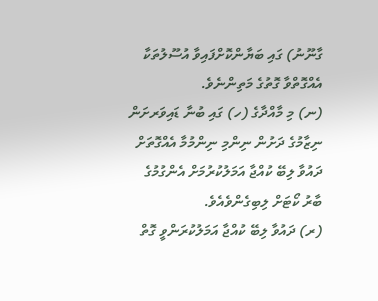ގާނޫނު) ގައި ބަޔާންކޮށްފައިވާ އުސޫލުތަކާ އެއްގޮތްވާ ގޮތުގެ މަތިންނެވެ.
(ނ) މި މާއްދާގެ (ހ) ގައި ބުނާ ޑައިވަރށަން ނިޒާމުގެ ދަށުން ނިންމި ނިންމުމާ އެއްގޮތަށް ދައުވާ ލިބޭ ކުއްޖާ އަމަލުކުރުމަށް އެންގުމުގެ ބާރު ކޯޓަށް ލިބިގެންވެއެވެ.
(ރ) ދައުވާ ލިބޭ ކުއްޖާ އަމަލުކުރަންވީ ގޮތް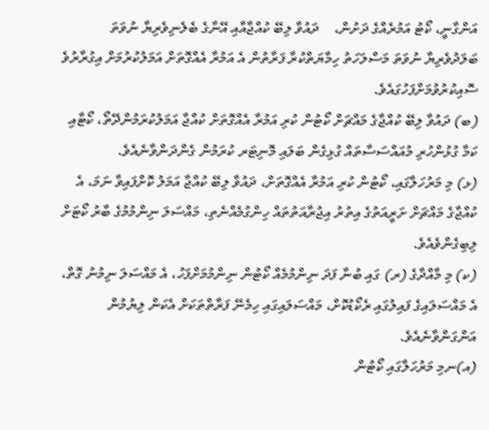އަންގާނީ، ކޯޓު އަމުރެއްގެ ދަށުން،    ދައުވާ ލިބޭ ކުއްޖާއާއި އޭނާގެ ބެލެނިވެރިޔާ ނުވަތަ ބަލަދުވެރިޔާ ނުވަތަ މަސްލަހަތު ހިމާޔަތްކުރާ ފަރާތުން އެ އަމުރާ އެއްގޮތަށް އަމަލުކުރުމަށް އިގުރާރުވެ ސޮއިކުރުވުމަށްފަހުގައެވެ.
(ބ) ދައުވާ ލިބޭ ކުއްޖާގެ މައްޗަށް ކޯޓުން ކުރި އަމުރާ އެއްގޮތަށް ކުއްޖާ އަމަލުކުރަމުންދޭތޯ، ކޯޓާއި ކަމާ ގުޅުންހުރި މުއައްސަސާތައް ގުޅިގެން ބަލައި މޮނިޓަރ ކުރަމުން ގެންދަންވާނެއެވެ.
(ޅ) މި މަރުހަލާގައި، ކޯޓުން ކުރި އަމުރާ އެއްގޮތަށް، ދައުވާ ލިބޭ ކުއްޖާ އަމަލު ކޮށްފައިވާ ނަމަ، އެ ކުއްޖާގެ މައްޗަށް ށަރީއަތުގެ އިތުރު އިޖުރާއަތުތައް ހިންގުމެއްނެތި، މައްސަލަ ނިންމުމުގެ ބާރު ކޯޓަށް ލިބިގެންވެއެވެ.
(ކ) މި މާއްދާގެ (ރ) ގައި ބުނާ ފަދަ ނިންމުމެއް ކޯޓުން ނިންމުމަށްފަހު، އެ މައްސަލަ ނިމުނު ގޮތް، އެ މައްސަލައިގެ ފައިލުގައި ރެކޯޑުކޮށް، މައްސަލައިގައި ހިމެނޭ ފަރާތްތަކަށް އެކަން ލިޔުމުން އަންގަންވާނެއެވެ.
(އ)ނމި މަރުހަލާގައި ކޯޓުން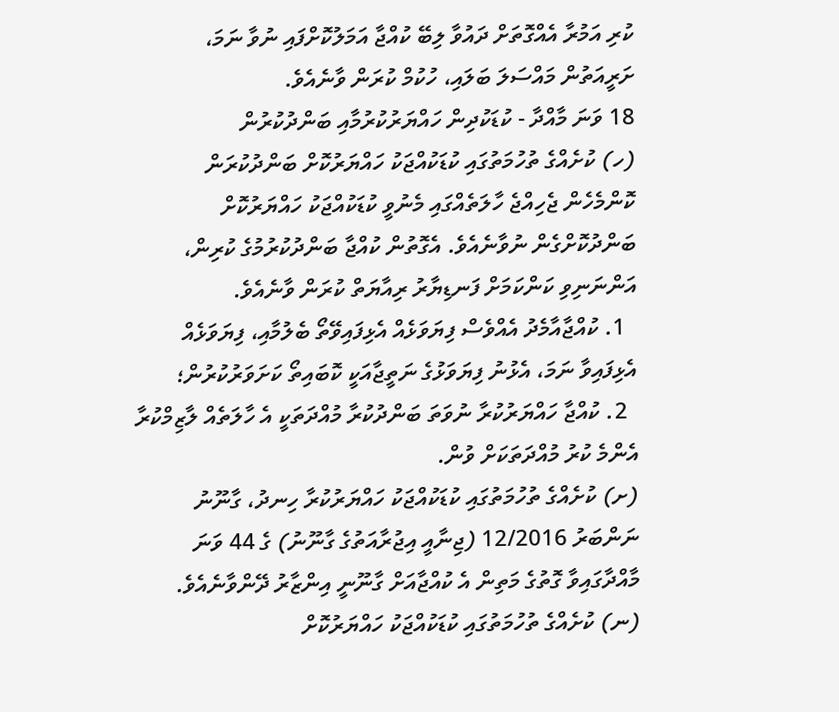ކުރި އަމުރާ އެއްގޮތަށް ދައުވާ ލިބޭ ކުއްޖާ އަމަލުކޮށްފައި ނުވާ ނަމަ، ށަރީއަތުން މައްސަލަ ބަލައި، ހުކުމް ކުރަން ވާނެއެވެ.
18 ވަނަ މާއްދާ - ކުޑަކުދިން ހައްޔަރުކުރުމާއި ބަންދުކުރުން
(ހ) ކުށެއްގެ ތުހުމަތުގައި ކުޑަކުއްޖަކު ހައްޔަރުކޮށް ބަންދުކުރަން ކޮންމެހެން ޖެހިއްޖެ ހާލަތެއްގައި މެނުވީ ކުޑަކުއްޖަކު ހައްޔަރުކޮށް ބަންދުކޮށްގެން ނުވާނެއެވެ. އެގޮތުން ކުއްޖާ ބަންދުކުރުމުގެ ކުރިން، އަންނަނިވި ކަންކަމަށް ފަނޑިޔާރު ރިއާޔަތް ކުރަން ވާނެއެވެ.
  1. ކުއްޖާއާމެދު އެއްވެސް ފިޔަވަޅެއް އެޅިފައިވޭތޯ ބެލުމާއި، ފިޔަވަޅެއް އެޅިފައިވާ ނަމަ، އެޅުނު ފިޔަވަޅުގެ ނަތީޖާއަކީ ކޮބައިތޯ ކަށަވަރުކުރުން؛
  2. ކުއްޖާ ހައްޔަރުކުރާ ނުވަތަ ބަންދުކުރާ މުއްދަތަކީ އެ ހާލަތެއް ލާޒިމްކުރާ އެންމެ ކުރު މުއްދަތަކަށް ވުން.
(ށ) ކުށެއްގެ ތުހުމަތުގައި ކުޑަކުއްޖަކު ހައްޔަރުކުރާ ހިނދު، ގާނޫނު ނަންބަރު 12/2016 (ޖިނާއީ އިޖުރާއަތުގެ ގާނޫނު) ގެ 44 ވަނަ މާއްދާގައިވާ ގޮތުގެ މަތިން އެ ކުއްޖާއަށް ގާނޫނީ އިންޒާރު ދޭންވާނެއެވެ.
(ނ) ކުށެއްގެ ތުހުމަތުގައި ކުޑަކުއްޖަކު ހައްޔަރުކޮށް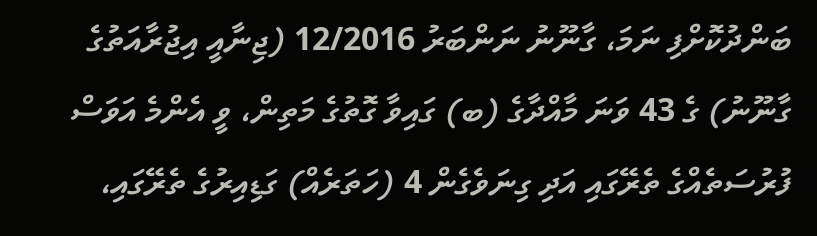ބަންދުކޮށްފި ނަމަ، ގާނޫނު ނަންބަރު 12/2016 (ޖިނާއީ އިޖުރާއަތުގެ ގާނޫނު) ގެ 43 ވަނަ މާއްދާގެ (ބ) ގައިވާ ގޮތުގެ މަތިން، ވީ އެންމެ އަވަސް ފުރުސަތެއްގެ ތެރޭގައި އަދި ގިނަވެގެން 4 (ހަތަރެއް) ގަޑިއިރުގެ ތެރޭގައި،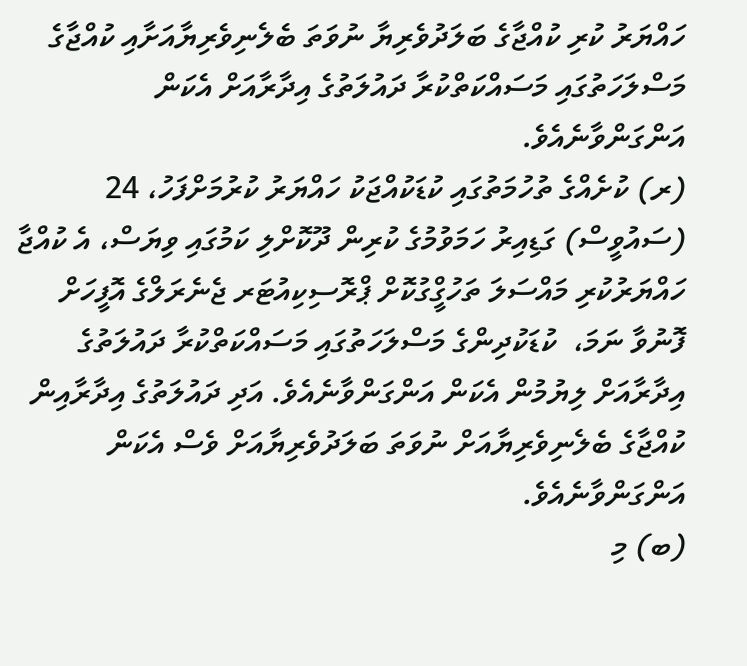ހައްޔަރު ކުރި ކުއްޖާގެ ބަލަދުވެރިޔާ ނުވަތަ ބެލެނިވެރިޔާއަށާއި ކުއްޖާގެ މަސްލަހަތުގައި މަސައްކަތްކުރާ ދައުލަތުގެ އިދާރާއަށް އެކަން އަންގަންވާނެއެވެ.
(ރ) ކުށެއްގެ ތުހުމަތުގައި ކުޑަކުއްޖަކު ހައްޔަރު ކުރުމަށްފަހު، 24 (ސައުވީސް) ގަޑިއިރު ހަމަވުމުގެ ކުރިން ދޫކޮށްލި ކަމުގައި ވިޔަސް، އެ ކުއްޖާ ހައްޔަރުކުރި މައްސަލަ ތަހުގްީގުކޮށް ޕްރޮސިކިއުޓަރ ޖެނެރަލްގެ އޮފީހަށް ފޮނުވާ ނަމަ،  ކުޑަކުދިންގެ މަސްލަހަތުގައި މަސައްކަތްކުރާ ދައުލަތުގެ އިދާރާއަށް ލިޔުމުން އެކަން އަންގަންވާނެއެވެ. އަދި ދައުލަތުގެ އިދާރާއިން ކުއްޖާގެ ބެލެނިވެރިޔާއަށް ނުވަތަ ބަލަދުވެރިޔާއަށް ވެސް އެކަން އަންގަންވާނެއެވެ.
(ބ) މި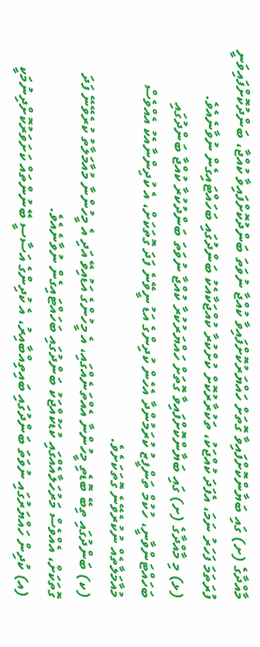މާއްދާގެ (ށ) ގައި ބަޔާންކޮށްފައިވާ ގޮތަށް ހައްޔަރުކޮށްފައިވާ ކުއްޖާ ނުވަތަ ބަންދުކޮށްފައިވާ ކުއްޖާ، ބަންދުކޮށްފައިވަނީ ފުރަތަމަ ފަހަރު ނަމަ، އެފަދަ ކުއްޖަކު، ތަކުރާރުކޮށް ކުށްކުރާ ކުއްޖަކާއެކު ބަންދުގައި ބަހައްޓައިގެން ނުވާނެއެވެ.
(ޅ) މި މާއްދާގެ (ށ) ގައި ބަޔާންކޮށްފައިވާ ގޮތަށް ހައްޔަރުކުރާ ކުއްޖާ ނުވަތަ ބަންދުކުރާ ކުއްޖާ ބަންދުގައި ބަހައްޓަންވާނީ، ހުކުމް ތަންފީޒު ކުރަމުންދާ އެހެން ކުދިންގެ އަޑު ނީވޭނެ ފަދަ ގޮތަކަށް، އެ ކުދިންނާއެކު އެއްވެސް މުއާމަލާތެއް ނުކުރެވޭނެ ގޮތަކަށެވެ.
(ކ) ބަންދުގައި ތިބޭ ބޮޑެތި މީހުންނާ އެއްތަނެއްގައި، އެ މީހުންގެ އަޑުއިވޭ އަދި އެ މީހުންނާ މުއާމަލާތު ކުރެވޭނޭ ފަދަ ގޮތަކަށް، އެއްވެސް މަރުހަލާއެއްގައި ކުޑަކުއްޖަކު ބަންދުގައި ބަހައްޓައިގެން ނުވާނެއެވެ.
(އ) ކުދިން ހައްޔަރުގައި ނުވަތަ ބަންދުގައި ބައިތިއްބާއިރު، އެ ކުދިންގެ އަސާސީ ބޭނުންތައް ކަށަވަރުކޮށްދިނުމަކީ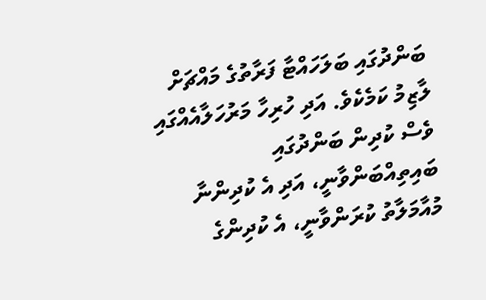ބަންދުގައި ބަލަހައްޓާ ފަރާތުގެ މައްޗަށް ލާޒިމު ކަމެކެވެ. އަދި ހުރިހާ މަރުހަލާއެއްގައި ވެސް ކުދިން ބަންދުގައި ބައިތިއްބަންވާނީ، އަދި އެ ކުދިންނާ މުއާމަލާތު ކުރަންވާނީ، އެ ކުދިންގެ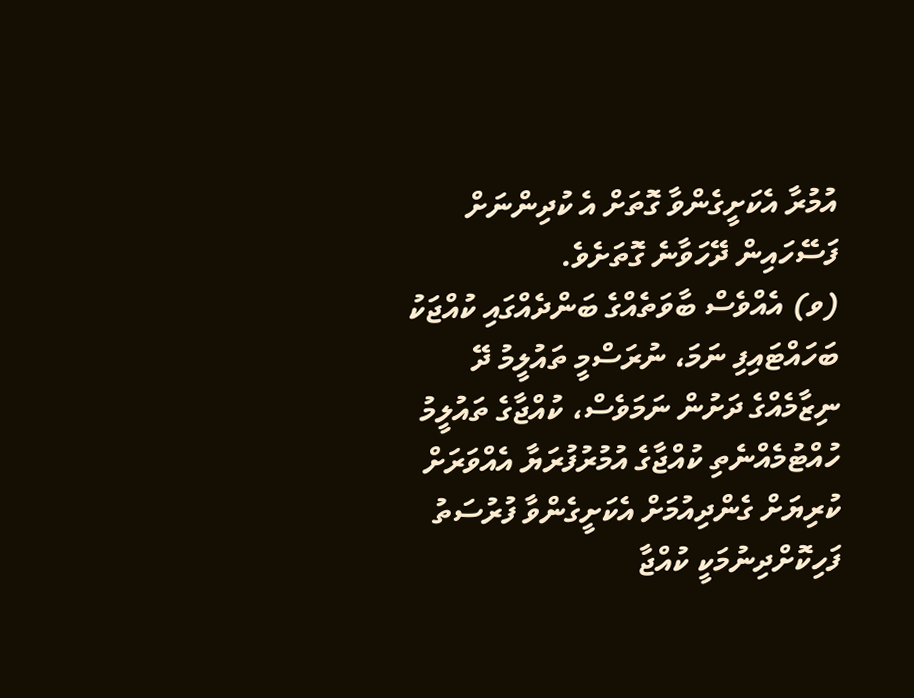އުމުރާ އެކަށީގެންވާ ގޮތަށް އެ ކުދިންނަށް ފަސޭހައިން ދޭހަވާނެ ގޮތަށެވެ.
(ވ) އެއްވެސް ބާވަތެއްގެ ބަންދެއްގައި ކުއްޖަކު ބަހައްޓައިފި ނަމަ، ނުރަސްމީ ތައުލީމު ދޭ ނިޒާމެއްގެ ދަށުން ނަމަވެސް، ކުއްޖާގެ ތައުލީމު ހުއްޓުމެއްނެތި ކުއްޖާގެ އުމުރުފުރަޔާ އެއްވަރަށް ކުރިޔަށް ގެންދިއުމަށް އެކަށީގެންވާ ފުރުސަތު ފަހިކޮށްދިނުމަކީ ކުއްޖާ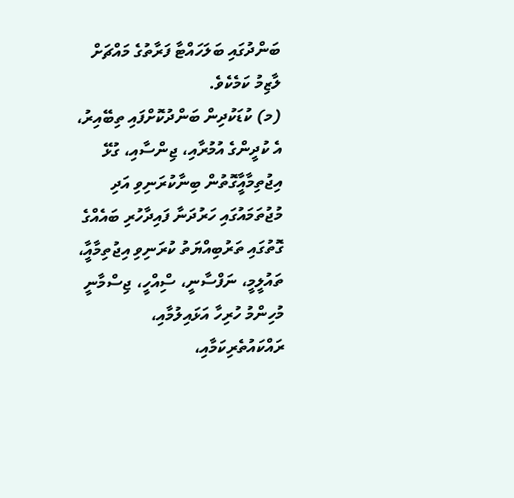ބަންދުގައި ބަލަހައްޓާ ފަރާތުގެ މައްޗަށް ލާޒިމު ކަމެކެވެ.
(މ) ކުޑަކުދިން ބަންދުކޮށްފައި ތިބޭއިރު، އެ ކުދީންގެ އުމުރާއި، ޖިންސާއި، ގުޅޭ އިޖުތިމާއާީގޮތުން ބިނާކުރަނިވި އަދި މުޖުތަމައުގައި ހަރުދަނާ ފައިދާހުރި ބައެއްގެ ގޮތުގައި ތަރުބިއްޔަތު ކުރަނިވި އިޖުތިމާއާީ، ތައުލީމީ، ނަފްސާނީ، ސްިއްހީ، ޖިސްމާނީ މުހިންމު ހުރިހާ އަޅައިލުމާއި، ރައްކައުތެރިކަމާއި،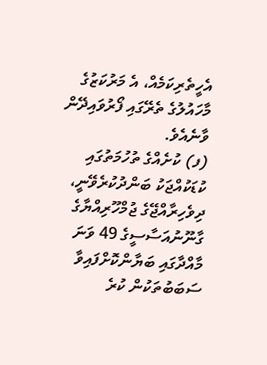އެހީތެރިކަމެއް، އެ މަރުކަޒުގެ މާހައުލުގެ ތެރޭގައި ފޯރުވައިދޭން ވާނެއެވެ.
(ފ) ކުށެއްގެ ތުހުމަތުގައި ކުޑަކުއްޖަކު ބަންދުކުރެވޭނީ، ދިވެހިރާއްޖޭގެ ޖުމްހޫރިއްޔާގެ ގާނޫނުއަސާސީގެ 49 ވަނަ މާއްދާގައި ބަޔާންކޮށްފައިވާ ސަބަބުތަކުން ކުރެ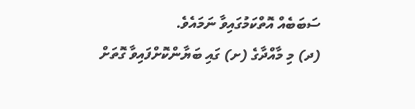ސަބަބެއް އޮތްކަމުގައިވާ ނަމައެވެ.
(ދ) މި މާއްދާގެ (ށ) ގައި ބަޔާންކޮށްފައިވާ ގޮތަށް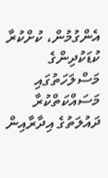އެންގުމުން، ކުށްކުރާ ކުޑަކުދިންގެ މަސްލަހަތުގައި މަސައްކަތްކުރާ ދައުލަތުގެ އިދާރާއިން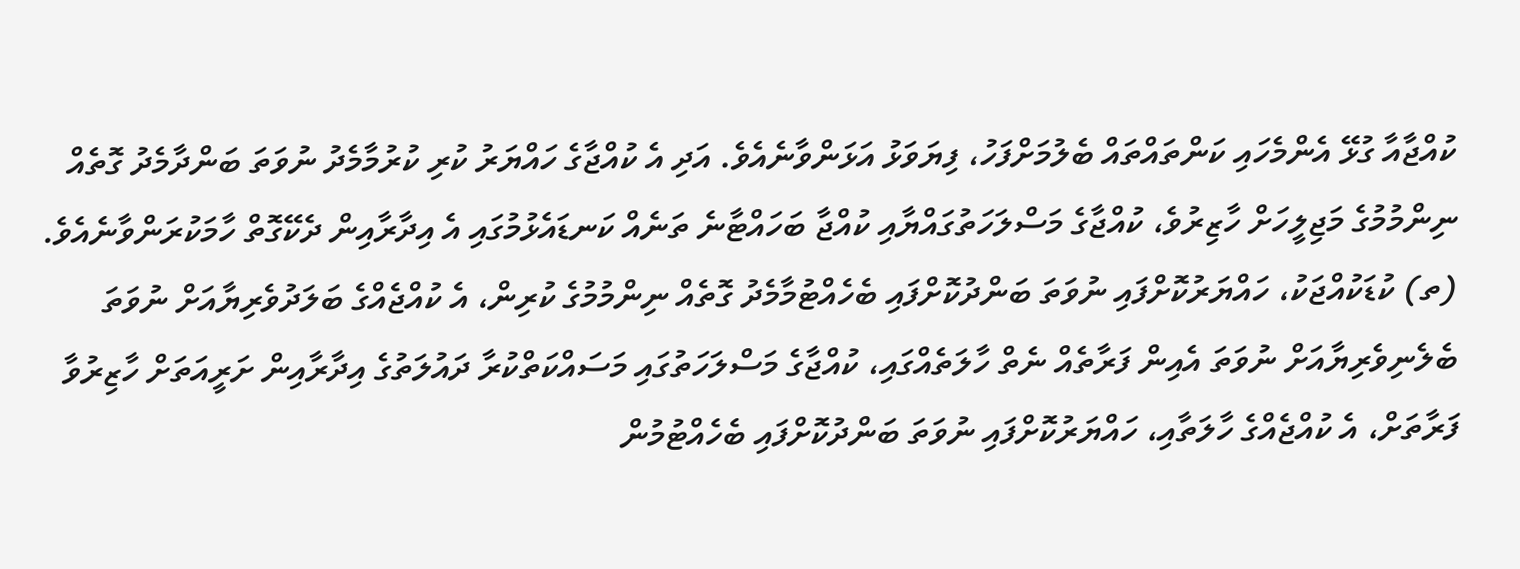ކުއްޖާއާ ގުޅޭ އެންމެހައި ކަންތައްތައް ބެލުމަށްފަހު، ފިޔަވަޅު އަޅަންވާނެއެވެ. އަދި އެ ކުއްޖާގެ ހައްޔަރު ކުރި ކުރުމާމެދު ނުވަތަ ބަންދާމެދު ގޮތެއް ނިންމުމުގެ މަޖިލީހަށް ހާޒިރުވެ، ކުއްޖާގެ މަސްލަހަތުގައްޔާއި ކުއްޖާ ބަހައްޓާނެ ތަނެއް ކަނޑައެޅުމުގައި އެ އިދާރާއިން ދެކޭގޮތް ހާމަކުރަންވާނެއެވެ.
(ތ) ކުޑަކުއްޖަކު، ހައްޔަރުކޮށްފައި ނުވަތަ ބަންދުކޮށްފައި ބެހެއްޓުމާމެދު ގޮތެއް ނިންމުމުގެ ކުރިން، އެ ކުއްޖެއްގެ ބަލަދުވެރިޔާއަށް ނުވަތަ ބެލެނިވެރިޔާއަށް ނުވަތަ އެއިން ފަރާތެއް ނެތް ހާލަތެއްގައި، ކުއްޖާގެ މަސްލަހަތުގައި މަސައްކަތްކުރާ ދައުލަތުގެ އިދާރާއިން ށަރީއަތަށް ހާޒިރުވާ ފަރާތަށް، އެ ކުއްޖެއްގެ ހާލަތާއި، ހައްޔަރުކޮށްފައި ނުވަތަ ބަންދުކޮށްފައި ބެހެއްޓުމުން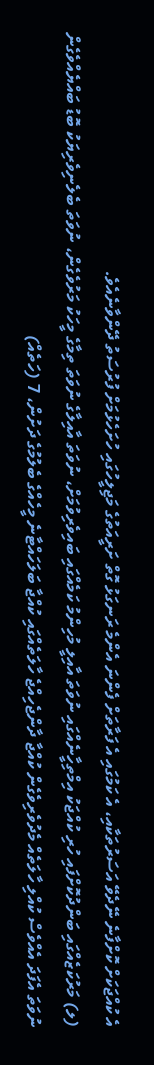އެ ކުއްޖަކަށް ކޮށްފާނެ ނޭދެވޭ އަސަރުތަކާއި، އެ ކަމުގައި އެ ފަރާތަށް ފެންނަ އެންމެ ރަނގަޅު ގޮތް ށަރީއަތުގެ މަޖިލީހުގައި ހުށަހެޅުމަށް ފުރުސަތު ދޭންވާނެއެވެ.
(ލ) މަރުކަޒެއްގައި ބަންދުކޮށްފައި ހުރި ކުއްޖަކު އިމްތިހީާނެއްގައި ނުވަތަ އާއިލީ މުހިންމު ކަމެއްގައި ބައިވެރިވުމަށް، ނުވަތަ އާއިލާގެ ނުވަތަ ތިމާގެ މީހަކު މަރުވެގެން، ނުވަތަ ބެލެނިވެރިޔަކު ބޮޑު ބައްޔެއްވެގެން ނުވަތަ އެފަދަ އެއްވެސް ކުއްލި ހާލަތެއް މެދުވެރިވެގެން ކުއްޖާ ދާންޖެހިއްޖެ ހާލަތެއްގައި ކުއްޖާ ބަލަހައްޓާނެ މީހެއްގެ ބެލުމުގެ ދަށުން، 7 (ހަތެއް)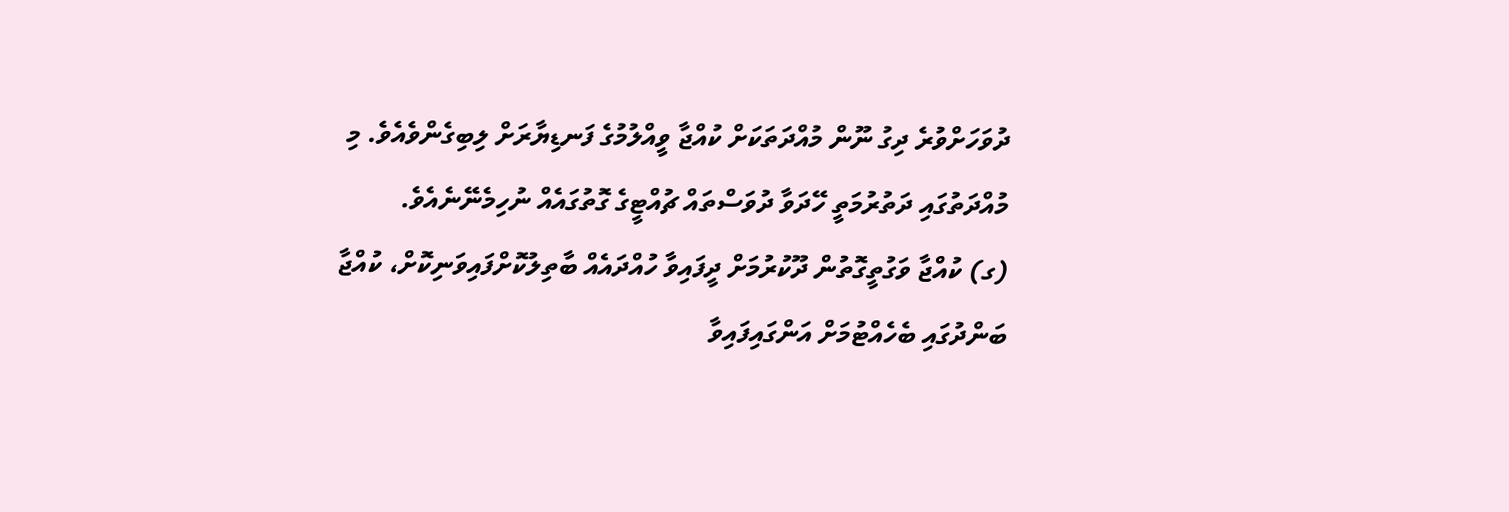ދުވަހަށްވުރެ ދިގު ނޫން މުއްދަތަކަށް ކުއްޖާ ވީއްލުމުގެ ފަނޑިޔާރަށް ލިބިގެންވެއެވެ. މި މުއްދަތުގައި ދަތުރުމަތީ ހޭދަވާ ދުވަސްތައް ޗުއްޓީގެ ގޮތުގައެއް ނުހިމެނޭނެއެވެ.
(ގ) ކުއްޖާ ވަގުތީގޮތުން ދޫކުރުމަށް ދީފައިވާ ހުއްދައެއް ބާތިލުކޮށްފައިވަނިކޮށް، ކުއްޖާ ބަންދުގައި ބެހެއްޓުމަށް އަންގައިފައިވާ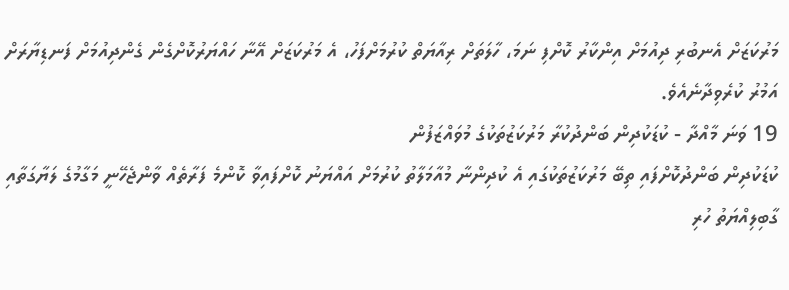މަރުކަޒަށް އެނބުރި ދިއުމަށް އިންކާރު ކޮށްފި ނަމަ، ހާލަތަށް ރިއާޔަތް ކުރުމަށްފަހު، އެ މަރުކަޒަށް އޭނާ ހައްޔަރުކޮށްގެން ގެންދިއުމަށް ފަނޑިޔާރަށް އަމުރު ކުރެވިދާނެއެވެ.
19 ވަނަ މާއްދާ - ކުޑަކުދިން ބަންދުކުރާ މަރުކަޒުތަކުގެ މުވައްޒަފުން
ކުޑަކުދިން ބަންދުކޮށްފައި ތިބޭ މަރުކަޒުތަކުގައި އެ ކުދިންނާ މުއާމަލާތު ކުރުމަށް އައްޔަނު ކޮށްފައިވާ ކޮންމެ ފަރާތެއް ވާންޖެހޭނީ މަގާމުގެ ލަޔާގަތާއި ގާބިލިއްޔަތު ހުރި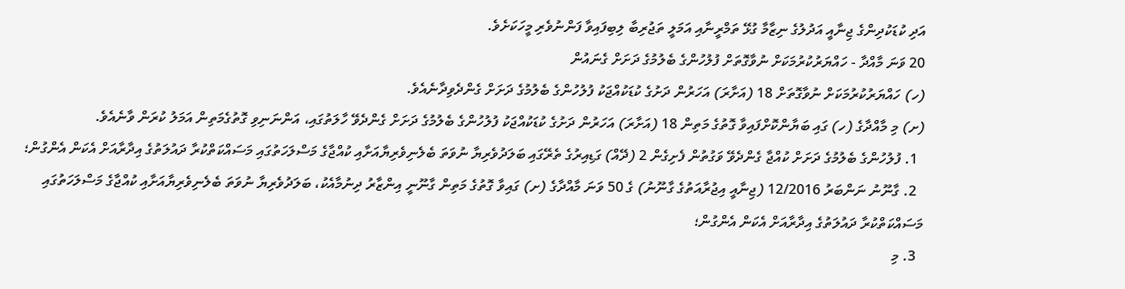އަދި ކުޑަކުދިންގެ ޖިނާއީ އަދުލުގެ ނިޒާމާ ގުޅޭ ތަމްރީނާއި އަމަލީ ތަޖުރިބާ ލިބިފައިވާ ފަންނުވެރި މީހަކަށެވެ.
20 ވަނަ މާއްދާ - ހައްޔަރުކުރުމަކަށް ނުވާގޮތަށް ފުލުހުންގެ ބެލުމުގެ ދަށަށް ގެނައުން
(ހ) ހައްޔަރުކުރުމަކަށް ނުވާގޮތަށް 18 (އަށާރަ) އަހަރުން ދަށުގެ ކުޑަކުއްޖަކު ފުލުހުންގެ ބެލުމުގެ ދަށަށް ގެންދެވިދާނެއެވެ.
(ށ) މި މާއްދާގެ (ހ) ގައި ބަޔާންކޮށްފައިވާ ގޮތުގެ މަތިން 18 (އަށާރަ) އަހަރުން ދަށުގެ ކުޑަކުއްޖަކު ފުލުހުންގެ ބެލުމުގެ ދަށަށް ގެންދެވޭ ހާލަތުގައި، އަންނަނިވި ގޮތުގެމަތިން އަމަލު ކުރަން ވާނެއެވެ.
  1. ފުލުހުންގެ ބެލުމުގެ ދަށަށް ކުއްޖާ ގެންދެވޭ ވަގުތުން ފެށިގެން 2 (ދޭއް) ގަޑިއިރުގެ ތެރޭގައި ބަލަދުވެރިޔާ ނުވަތަ ބެލެނިވެރިޔާއަށާއި ކުއްޖާގެ މަސްލަހަތުގައި މަސައްކަތްކުރާ ދައުލަތުގެ އިދާރާއަށް އެކަން އެންގުން؛
  2. ގާނޫނު ނަންބަރު 12/2016 (ޖިނާއީ އިޖުރާއަތުގެ ގާނޫނު) ގެ 50 ވަނަ މާއްދާގެ (ށ) ގައިވާ ގޮތުގެ މަތިން ގާނޫނީ އިންޒާރު ދިނުމާއެކު، ބަލަދުވެރިޔާ ނުވަތަ ބެލެނިވެރިޔާއަށާއި ކުއްޖާގެ މަސްލަހަތުގައި މަސައްކަތްކުރާ ދައުލަތުގެ އިދާރާއަށް އެކަން އެންގުން؛
  3. މި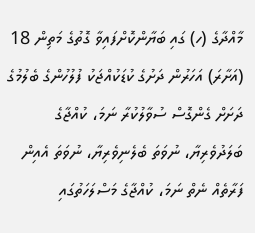މާއްދާގެ (ހ) ގައި ބަޔާންކޮށްފައިވާ ގޮތުގެ މަތިން 18 (އަށާރަ) އަހަރުން ދަށުގެ ކުޑަކުއްޖަކު ފުލުހުންގެ ބެލުމުގެ ދަށަށް ގެންގޮސް ސުވާލުކުރާ ނަމަ، ކުއްޖާގެ ބަލަދުވެރިޔާ، ނުވަތަ ބެލެނިވެރިޔާ، ނުވަތަ އެއިން ފަރާތެއް ނެތް ނަމަ، ކުއްޖާގެ މަސްލަހަތުގައި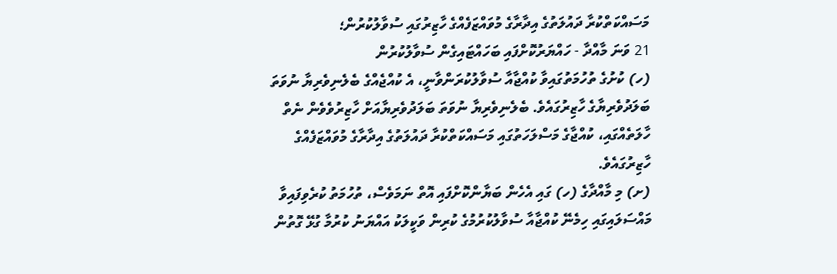މަސައްކަތްކުރާ ދައުލަތުގެ އިދާރާގެ މުވައްޒަފެއްގެ ހާޒިރުގައި ސުވާލުކުރުން؛
21 ވަނަ މާއްދާ - ހައްޔަރުކޮށްފައި ބަހައްޓައިގެން ސުވާލުކުރުން
(ހ) ކުށުގެ ތުހުމަތުގައިވާ ކުއްޖާއާ ސުވާލުކުރަންވާނީ، އެ ކުއްޖެއްގެ ބެލެނިވެރިޔާ ނުވަތަ ބަލަދުވެރިޔާގެ ހާޒިރުގައެވެ. ބެލެނިވެރިޔާ ނުވަތަ ބަލަދުވެރިޔާއަށް ހާޒިރުވެވެން ނެތް ހާލަތެއްގައި، ކުއްޖާގެ މަސްލަހަތުގައި މަސައްކަތްކުރާ ދައުލަތުގެ އިދާރާގެ މުވައްޒަފެއްގެ ހާޒިރުގައެވެ.
(ށ) މި މާއްދާގެ (ހ) ގައި އެހެން ބަޔާންކޮށްފައި އޮތް ނަމަވެސް، ތުހުމަތު ކުރެވިފައިވާ މައްސަލައިގައި ހިމެނޭ ކުއްޖާއާ ސުވާލުކުރުމުގެ ކުރިން ވަކީލަކު އައްޔަނު ކުރުމާ ގުޅޭ ގޮތުން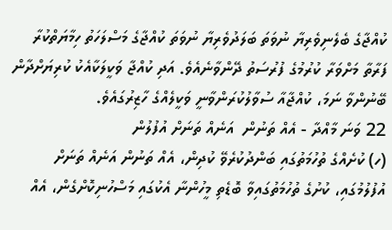ކުއްޖާގެ ބެލެނިވެރިޔާ ނުވަތަ ބަލަދުވެރިޔާ ނުވަތަ ކުއްޖާގެ މަސްލަހަތު ހިމާޔަތްކުރާ ފަރާތާ މަށްވަރާ ކުރުމުގެ ފުރުސަތު ދޭންވާނެއެވެ. އަދި ކުއްޖާ ވަކީލަކާއެކު ކުރިޔަށްދާން ބޭނުންވާ ނަމަ، ކުއްޖާއާ ސުވާލުކުރަންވާނީ ވަކީލެއްގެ ހާޒިރުގައެވެ.
22 ވަނަ މާއްދާ - އެއް ތަނުން  އަނެއް ތަނަށް އުފުލުން
(ހ) ކުށެއްގެ ތުހުމަތުގައި ބަންދުކުރެވޭ ކުދިން، އެއް ތަނުން އަނެއް ތަނަށް އުފުލުމުގައި، ކުށުގެ ތުހުމަތުގައިވާ ބޮޑެތި މީހުންނާ އެކުގައި މަސްހުނިކޮށްގެން، އެއް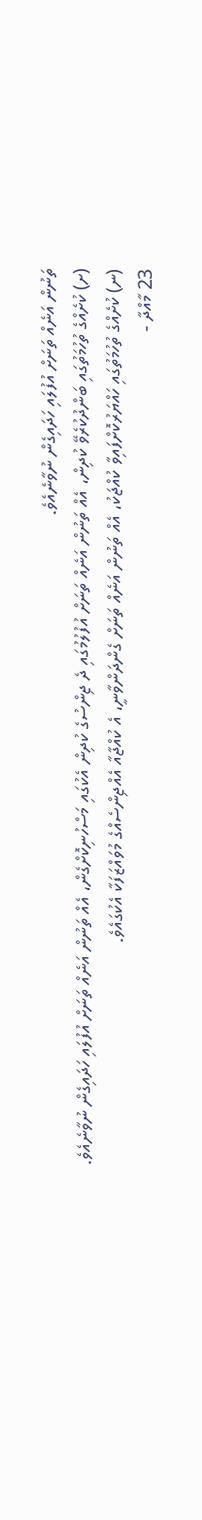ތަނުން އަނެއް ތަނަށް އުފުލައި ހަދައިގެން ނުވާނެއެވެ.
(ށ) ކުށެއްގެ ތުހުމަތުގައި ބަންދުކުރެވޭ ކުދިން، އެއް ތަނުން އަނެއް ތަނަށް އުފުލުމުގައި ދެ ޖިންސުގެ ކުދިން އެކުގައި މަސްހުނިކޮށްގެން، އެއް ތަނުން އަނެއް ތަނަށް އުފުލައި ހަދައިގެން ނުވާނެއެވެ.
(ނ) ކުށެއްގެ ތުހުމަތުގައި ހައްޔަރުކޮށްފައިވާ ކުއްޖަކު، އެއް ތަނުން އަނެއް ތަނަށް ގެންދަންވާނީ، އެ ކުއްޖާއާ އެއްޖިންސެއްގެ މުވައްޒަފަކާ އެކުގައެވެ.
23 މާއްދާ -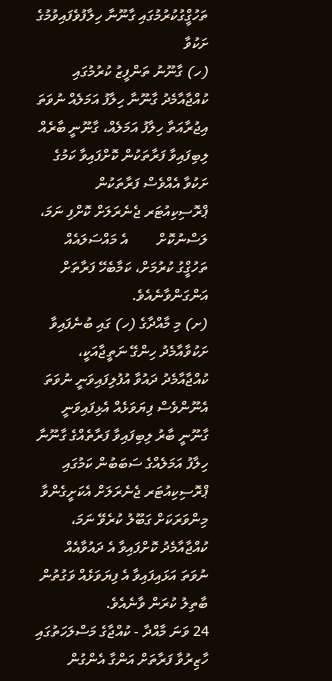ތަހުގްީގުކުރުމުގައި ގާނޫނާ ހިލާފުވެފައިވުމުގެ ށަކުވާ
(ހ) ގާނޫނު ތަންފީޒު ކުރުމުގައި ކުއްޖާއާމެދު ގާނޫނާ ހިލާފު އަމަލެއް ނުވަތަ އިޖުރާއަތާ ހިލާފު އަމަލެއް، ގާނޫނީ ބާރެއް ލިބިފައިވާ ފަރާތަކުން ކޮށްފައިވާ ކަމުގެ ށަކުވާ އެއްވެސް ފަރާތަކުން ޕްރޮސިކިއުޓަރ ޖެނެރަލަށް ކޮށްފި ނަމަ، ލަސްނުކޮށް        އެ މައްސަލައެއް ތަހުގްީގު ކުރުމަށް، ކަމާބެހޭ ފަރާތަށް އަންގަންވާނެއެވެ.
(ށ) މި މާއްދާގެ (ހ) ގައި ބުނެފައިވާ ށަކުވާއާމެދު ހިންގޭ ނަތީޖާއަކީ، ކުއްޖާއާމެދު ދައުވާ އުފުލިފައިވަނީ ނުވަތަ އެނޫންވެސް ފިޔަވަޅެއް އެޅިފައިވަނީ ގާނޫނީ ބާރު ލިބިފައިވާ ފަރާތެއްގެ ގާނޫނާ ހިލާފު އަމަލެއްގެ ސަބަބުން ކަމުގައި ޕްރޮސިކިއުޓަރ ޖެނެރަލަށް އެކަށީގެންވާ މިންވަރަކަށް ގަބޫލު ކުރެވޭ ނަމަ، ކުއްޖާއާމެދު ކޮށްފައިވާ އެ ދައުވާއެއް ނުވަތަ އަޅައިފައިވާ އެ ފިޔަވަޅެއް ވަގުތުން ބާތިލު ކުރަން ވާނެއެވެ.
24 ވަނަ މާއްދާ - ކުއްޖާގެ މަސްލަހަތުގައި ހާޒިރުވާ ފަރާތަށް އަންގާ އެންގުން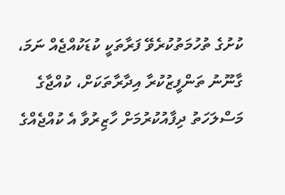ކުށުގެ ތުހުމަތުކުރެވޭ ފަރާތަކީ ކުޑަކުއްޖެއް ނަމަ، ގާނޫނު ތަންފީޒުކުރާ އިދާރާތަކަށް، ކުއްޖާގެ މަސްލަހަތު ދިފާއުކުރުމަށް ހާޒިރުވާ އެ ކުއްޖެއްގެ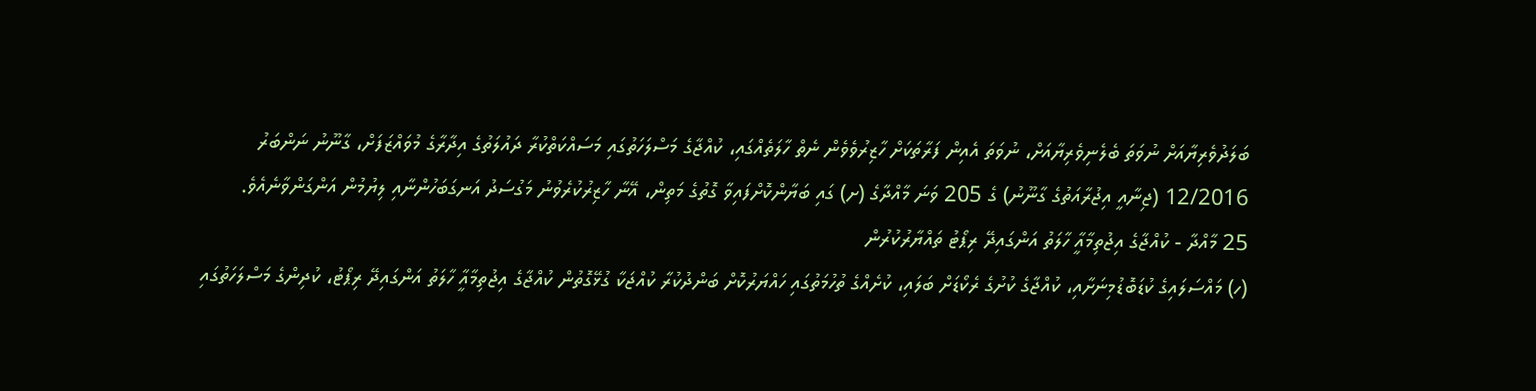ބަލަދުވެރިޔާއަށް ނުވަތަ ބެލެނިވެރިޔާއަށް، ނުވަތަ އެއިން ފަރާތަކަށް ހާޒިރުވެވެން ނެތް ހާލަތެއްގައި، ކުއްޖާގެ މަސްލަހަތުގައި މަސައްކަތްކުރާ ދައުލަތުގެ އިދާރާގެ މުވައްޒަފަށް، ގާނޫނު ނަންބަރު 12/2016 (ޖިނާއީ އިޖުރާއަތުގެ ގާނޫނު) ގެ 205 ވަނަ މާއްދާގެ (ށ) ގައި ބަޔާންކޮށްފައިވާ ގޮތުގެ މަތިން، އޭނާ ހާޒިރުކުރެވުނު މަގުސަދު އަނގަބަހުންނާއި ލިޔުމުން އަންގަންވާނެއެވެ.
25 މާއްދާ - ކުއްޖާގެ އިޖުތިމާއާީ ހާލަތު އަންގައިދޭ ރިޕޯޓު ތައްޔާރުކުރުން
(ހ) މައްސަލައިގެ ކުޑަބޮޑުމިނަށާއި، ކުއްޖާގެ ކުށުގެ ރެކޯޑަށް ބަލައި، ކުށެއްގެ ތުހުމަތުގައި ހައްޔަރުކޮށް ބަންދުކުރާ ކުއްޖަކާ ގުޅޭގޮތުން ކުއްޖާގެ އިޖުތިމާއާީ ހާލަތު އަންގައިދޭ ރިޕޯޓު، ކުދިންގެ މަސްލަހަތުގައި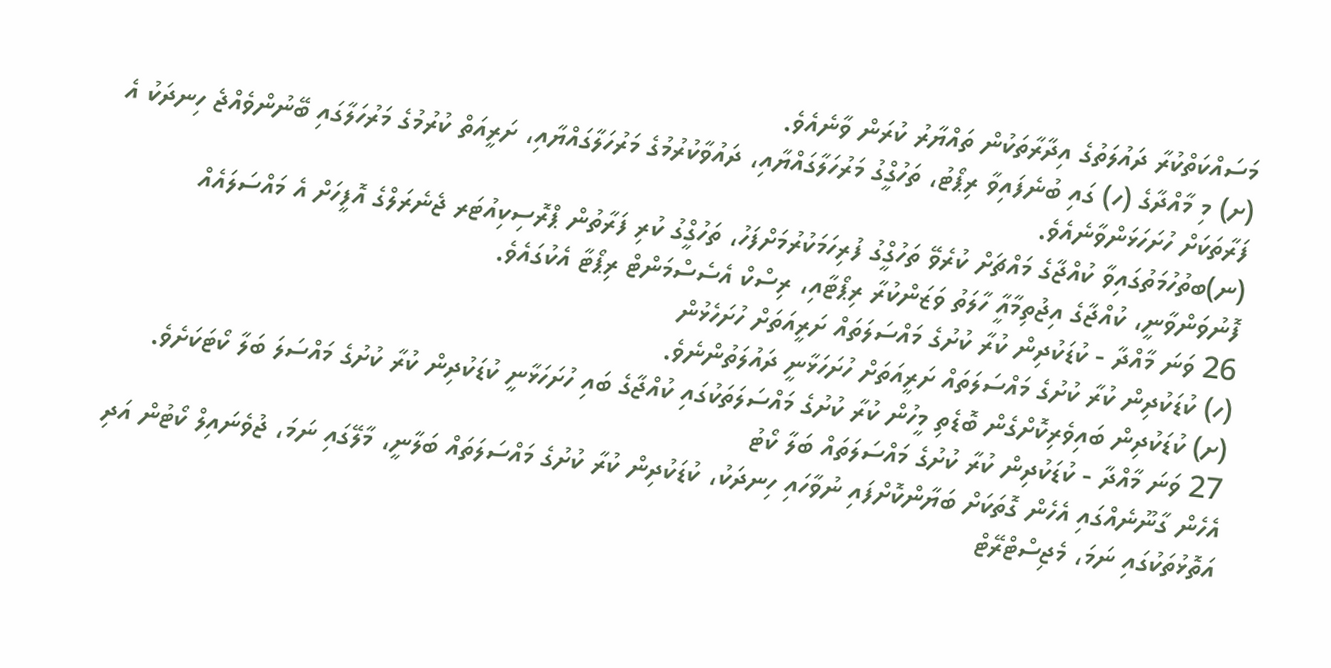މަސައްކަތްކުރާ ދައުލަތުގެ އިދާރާތަކުން ތައްޔާރު ކުރަން ވާނެއެވެ.
(ށ) މި މާއްދާގެ (ހ) ގައި ބުނެފައިވާ ރިޕޯޓު، ތަހުގްީގު މަރުހަލާގައްޔާއި، ދައުވާކުރުމުގެ މަރުހަލާގައްޔާއި، ށަރީއަތް ކުރުމުގެ މަރުހަލާގައި ބޭނުންވެއްޖެ ހިނދަކު އެ ފަރާތަކަށް ހުށަހަޅަންވާނެއެވެ.
(ނ)ބތުހުމަތުގައިވާ ކުއްޖާގެ މައްޗަށް ކުރެވޭ ތަހުގްީގު ފުރިހަމަކުރުމަށްފަހު، ތަހުގްީގު ކުރި ފަރާތުން ޕްރޮސިކިއުޓަރ ޖެނެރަލްގެ އޮފީހަށް އެ މައްސަލައެއް ފޮނުވަންވާނީ، ކުއްޖާގެ އިޖުތިމާއާީ ހާލަތު ވަޒަންކުރާ ރިޕޯޓާއި، ރިސްކް އެސެސްމަންޓް ރިޕޯޓާ އެކުގައެވެ.
26 ވަނަ މާއްދާ - ކުޑަކުދިން ކުރާ ކުށުގެ މައްސަލަތައް ށަރީއަތަށް ހުށަހެޅުން
(ހ) ކުޑަކުދިން ކުރާ ކުށުގެ މައްސަލަތައް ށަރީއަތަށް ހުށަހަޅާނީ ދައުލަތުންނެވެ.
(ށ) ކުޑަކުދިން ބައިވެރިކޮށްގެން ބޮޑެތި މީހުން ކުރާ ކުށުގެ މައްސަލަތަކުގައި ކުއްޖާގެ ބައި ހުށަހަޅާނީ ކުޑަކުދިން ކުރާ ކުށުގެ މައްސަލަ ބަލާ ކޯޓަކަށެވެ.
27 ވަނަ މާއްދާ - ކުޑަކުދިން ކުރާ ކުށުގެ މައްސަލަތައް ބަލާ ކޯޓު
އެހެން ގާނޫނެއްގައި އެހެން ގޮތަކަށް ބަޔާންކޮށްފައި ނުވާހައި ހިނދަކު، ކުޑަކުދިން ކުރާ ކުށުގެ މައްސަލަތައް ބަލާނީ، މާލޭގައި ނަމަ، ޖުވެނައިލް ކޯޓުން އަދި އަތޮޅުތަކުގައި ނަމަ، މެޖިސްޓްރޭޓް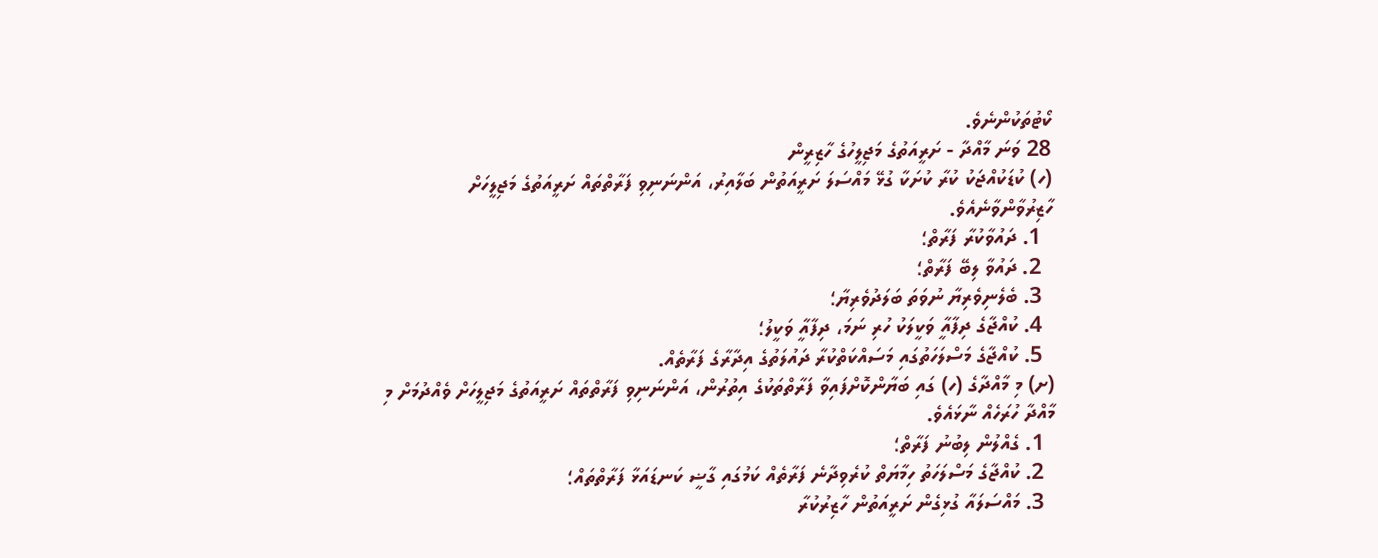ކޯޓުތަކުންނެވެ.
28 ވަނަ މާއްދާ - ށަރީއަތުގެ މަޖިލީހުގެ ހާޒިރީން
(ހ) ކުޑަކުއްޖަކު ކުރާ ކުށަކާ ގުޅޭ މައްސަލަ ށަރީއަތުން ބަލާއިރު، އަންނަނިވި ފަރާތްތައް ށަރީއަތުގެ މަޖިލީހަށް ހާޒިރުވާންވާނެއެވެ.
  1. ދައުވާކުރާ ފަރާތް؛
  2. ދައުވާ ލިބޭ ފަރާތް؛
  3. ބެލެނިވެރިޔާ ނުވަތަ ބަލަދުވެރިޔާ؛
  4. ކުއްޖާގެ ދިފާއާީ ވަކީލަކު ހުރި ނަމަ، ދިފާއާީ ވަކީލު؛
  5. ކުއްޖާގެ މަސްލަހަތުގައި މަސައްކަތްކުރާ ދައުލަތުގެ އިދާރާގެ ފަރާތެއް.
(ށ) މި މާއްދާގެ (ހ) ގައި ބަޔާންކޮށްފައިވާ ފަރާތްތަކުގެ އިތުރުން، އަންނަނިވި ފަރާތްތައް ށަރީއަތުގެ މަޖިލީހަށް ވެއްދުމަށް މި މާއްދާ ހުރަހެއް ނާޅައެވެ.
  1. ގެއްލުން ލިބުނު ފަރާތް؛
  2. ކުއްޖާގެ މަސްލަހަތު ހިމާޔަތް ކުރެވިދާނެ ފަރާތެއް ކަމުގައި ގާޟީ ކަނޑައަޅާ ފަރާތްތައް؛
  3. މައްސަލައާ ގުޅިގެން ށަރީއަތުން ހާޒިރުކުރާ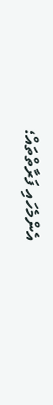އެންމެހައި ފަރާތްތައް؛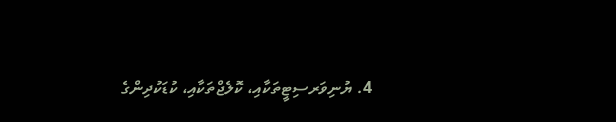4. ޔުނިވަރސިޓީތަކާއި، ކޮލެޖްތަކާއި، ކުޑަކުދިންގެ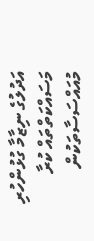އަދުލުގެ ނިޒާމާ ގުޅުންހުރި މަސައްކަތްތައް ކުރާ މުއައްސަސާތަކުން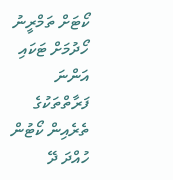ކޯޓަށް ތަމްރީނު ހޯދުމަށް ޓަކައި އަންނަ ފަރާތްތަކުގެ ތެރެއިން ކޯޓުން ހުއްދަ ދޭ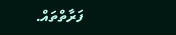ފަރާތްތައް.